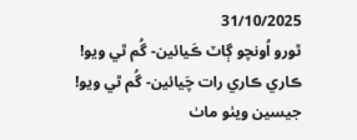31/10/2025
ٿورو اُونچو ڳاٽ ڪَيائين- گُم ٿي ويو!
ڪاري ڪاري رات چَيائين- گُم ٿي ويو!
جيسين ويٺو ماٺ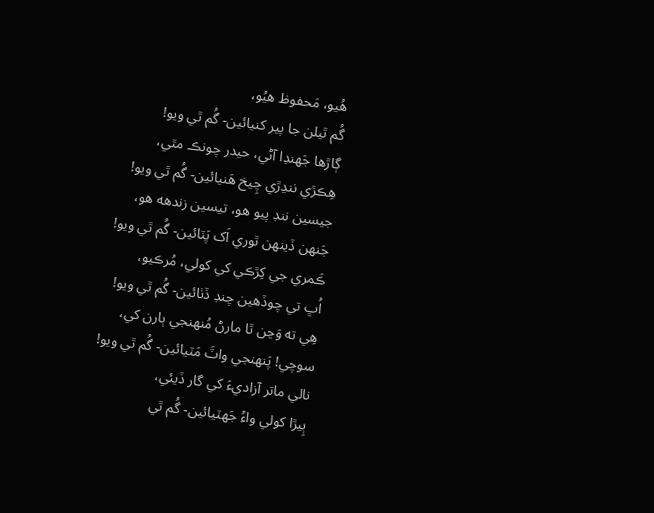هُيو، مَحفوظ هيُو،
گُم ٿيلن جا پير کنيائين- گُم ٿي ويو!
ڳاڙها جَهنڊا آڻي، حيدر چونڪ مٿي،
هِڪڙي ننڍڙي چِيخ هَنيائين- گُم ٿي ويو!
جيسين ننڊ پيو هو، تيسين زندهه هو،
جَنهن ڏينهن ٿوري اَک پَٽائين- گُم ٿي ويو!
ڪَمري جي کِڙڪي کي کولي، مُرڪيو،
اُڀ تي چوڏهين چنڊ ڏٺائين- گُم ٿي ويو!
هِي ته وَڃن ٿا مارڻ مُنهنجي ٻارن کي،
سوچي! پَنهنجي واٽَ مَٽيائين- گُم ٿي ويو!
نالي ماتر آزاديءَ کي گار ڏيئي،
ٻِيڙا کولي واءُ جَهٽيائين- گُم ٿي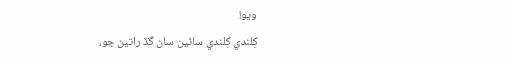ويو!
کِلندي کِلندي ساٿين سان گڏ راتين جو،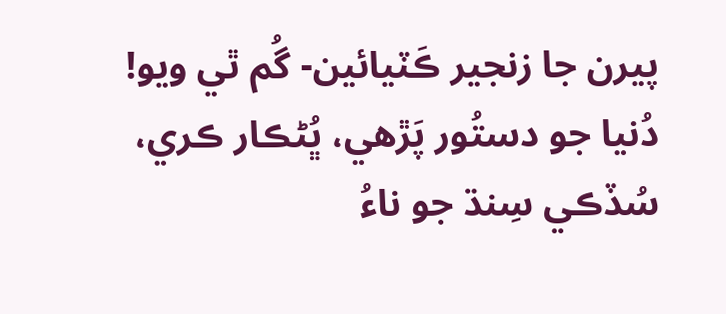پيرن جا زنجير ڪَٽيائين- گُم ٿي ويو!
دُنيا جو دستُور پَڙهي، ڀُڻڪار ڪري،
سُڏڪي سِنڌ جو ناءُ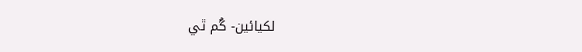لکيائين- گُم ٿي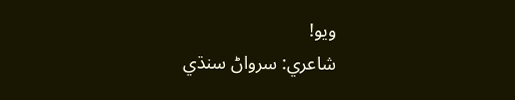ويو!
شاعري: سرواڻ سنڌي